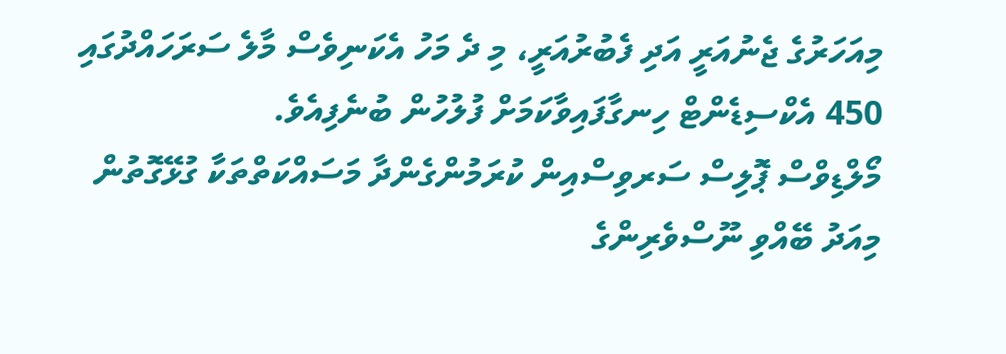މިއަހަރުގެ ޖެނުއަރީ އަދި ފެބުރުއަރީ، މި ދެ މަހު އެކަނިވެސް މާލެ ސަރަހައްދުގައި 450 އެކްސިޑެންޓް ހިނގާފައިވާކަމަށް ފުލުހުން ބުނެފިއެވެ.
މޯލްޑިވްސް ޕޮލިސް ސަރވިސްއިން ކުރަމުންގެންދާ މަސައްކަތްތަކާ ގުޅޭގޮތުން މިއަދު ބޭއްވި ނޫސްވެރިންގެ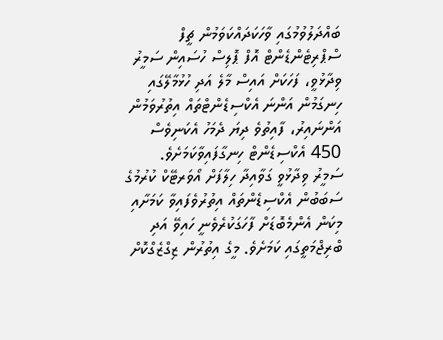ބައްދަލުވުމުގައި ވާހަކަދައްކަވަމުން ޗީފް ސްޕްރިޓެންޑެންޓް އޮފް ޕޮލިސް ހުސައިން ސަމީރު ވިދާޅުވީ، ފަހަކަށް އައިސް މާލެ އަދި ހުޅުމާލޭގައި ހިނގަމުން އަންނަ އެކްސިޑެންޓްތައް އިތުރުވަމުން އަންނައިރު، ފާއިތުވެ ދިޔަ ދެމަހު އެކަނިވެސް 450 އެކްސިޑެންޓް ހިނގާފައިވާކަމަށެވެ.
ސަމީރު ވިދާޅުވީ ގަވާއިދާ ހިލާފަށް އޯވަރޓޭކް ކުރުމުގެ ސަބަބުން އެކްސިޑެންތައް އިތުރުވެފައިވާ ކަމަށާއި މިކަން އެންމެބޮޑަށް ފާހަގަކުރެވެނީ ހައިވޭ އަދި ބްރިޖްމަތީގައި ކަމަށެވެ. މީގެ އިތުރުން ޒިގްޒެގްކޮށް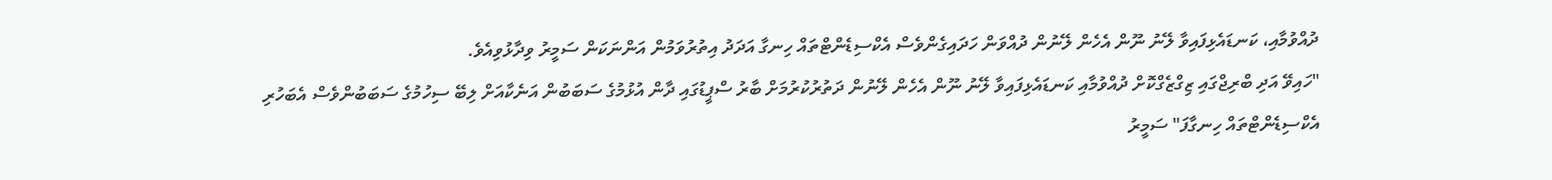ދުއްވުމާއި، ކަނޑައެޅިފައިވާ ލޭނު ނޫން އެހެން ލޭނުން ދުއްވަން ހަދައިގެންވެސް އެކްސިޑެންޓްތައް ހިނގާ އަދަދު އިތުރުވަމުން އަންނަކަން ސަމީރު ވިދާޅުވިއެވެ.
"ހައިވޭ އަދި ބްރިޖްގައި ޒިގްޒެގްކޮށް ދުއްވުމާއި ކަނޑައެޅިފައިވާ ލޭނު ނޫން އެހެން ލޭނުން ދަތުރުކުރުމަށް ބާރު ސްޕީޑުގައި ދާން އުޅުމުގެ ސަބަބުން އަނެކާއަށް ލިބޭ ސިހުމުގެ ސަބަބުންވެސް އެބަހުރި އެކްސިޑެންޓްތައް ހިނގާފަ" ސަމީރު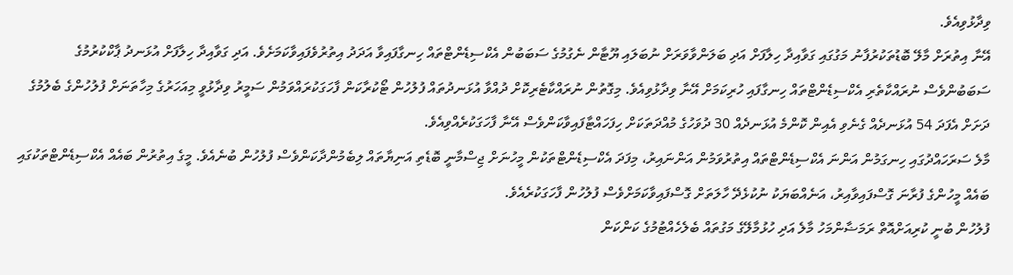ވިދާޅުވިއެވެ.
އޭނާ އިތުރަށް މާލޭ ބޮޑުތަކުރުފާނު މަގުގައި ގަވާއިދާ ހިލާފަށް އަދި ބަލަންވާވަރަށް ނުބަލައި ޔޫޓާން ނެގުމުގެ ސަބަބުން އެކްސިޑެންޓްތައް ހިނގާފައިވާ އަދަދު އިތުރުވެފައިވާކަމަށެވެ. އަދި ގަވާއިދާ ހިލާފަށް އުޅަނދު ޕާކްކުރުމުގެ ސަބަބުންވެސް ނުރައްކާތެރި އެކްސިޑެންޓްތައް ހިނގާފައި ހުރިކަމަށް އޭނާ ވިދާޅުވިއެވެ. މިގޮތުން ނުރައްކާޓެރިކޮށް ދުއްވާ އުޅަނދުތައް ފުލުހުން ޓޯކުރާކަން ފާހަގަކުރައްވަމުން ސަމީރު ވިދާޅުވީ މިއަހަރުގެ މިހާތަނަށް ފުލުހުންގެ ބެލުމުގެ ދަށަށް އެފަދަ 54 އުޅަނދެއް ގެނެވި އެއިން ކޮންމެ އުޅަނދެއް 30 ދުވަހުގެ މުއްދަތަކަށް ހިފަހައްޓާފައިވާކަންވެސް އޭނާ ފާހަގަކުރެއްވިއެވެ.
މާލެ ސަރަހައްދުގައި ހިނގަމުން އަންނަ އެކްސިޑެންޓްތައް އިތުރުވަމުން އަންނައިރު، މިފަދަ އެކްސިޑެންޓްތަކުން މީހުނަށް ޖިސްމާނީ ބޮޑެތި އަނިޔާތައް ލިބެމުންދާކަންވެސް ފުލުހުން ބުނެއެވެ. މީގެ އިތުރުން ބައެއް އެކްސިޑެންޓްތަކުގައި ބައެއް މީހުންގެ ފުރާނަ ގޮސްފައިވާއިރު، އަނެއްބަޔަކު ނުކުޅެދޭ ހާލަތަށް ގޮސްފައިވާކަމަށްވެސް ފުލުހުން ފާހަގަކުރެއެވެ.
ފުލުހުން ބުނީ ކުރިއަށްއޮތް ރަމަޟާންމަހު މާލެ އަދި ހުޅުމާލޭގެ މަގުތައް ބެލެހެއްޓުމުގެ ކަންކަން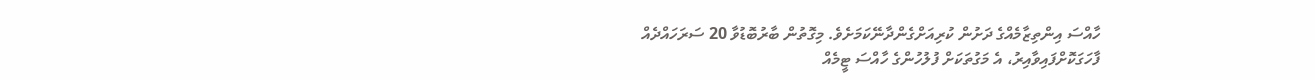ހާއްސަ އިންތިޒާމެއްގެ ދަށުން ކުރިއަށްގެންދާނޭކަމަށެވެ. މިގޮތުން ބާރުބޮޑުވާ 20 ސަރަހައްދެއް ފާހަގަކޮށްފައިވާއިރު، އެ މަގުތަކަށް ފުލުހުންގެ ހާއްސަ ޓީމެއް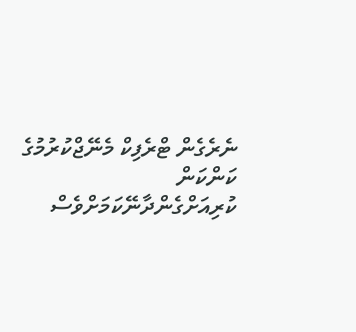ނެރެގެން ޓްރެފިކް މެނޭޖްކުރުމުގެ ކަންކަން ކުރިއަށްގެންދާނޭކަމަށްވެސް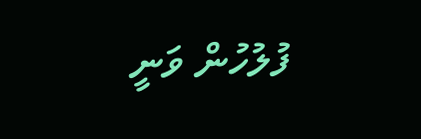ފުލުހުން ވަނީ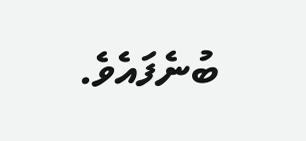ބުނެފައެވެ.